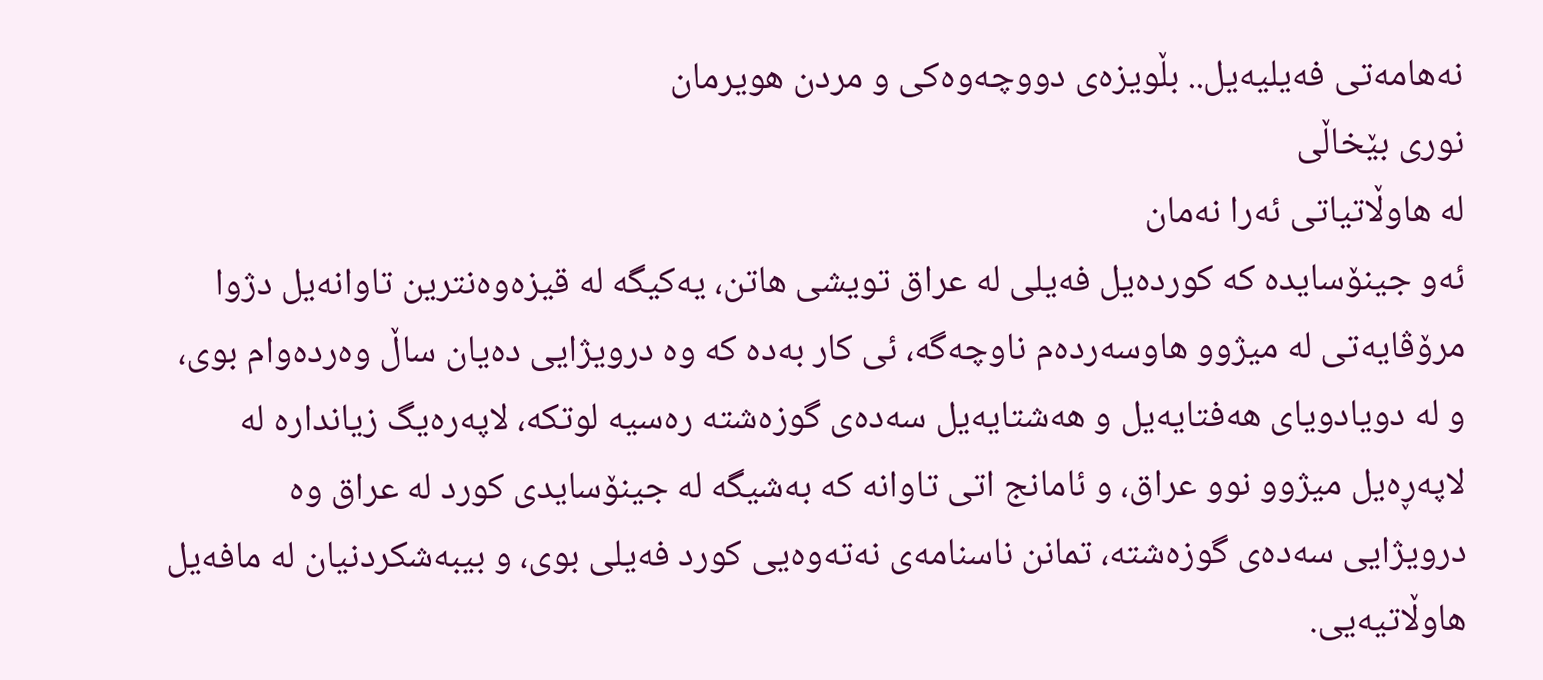نەهامەتی فەیلیەیل.. بڵویزەی دووچەوەکی و مردن هویرمان
نوری بێخاڵی
لە هاوڵاتیاتی ئەرا نەمان
ئەو جینۆسایدە کە کوردەیل فەیلی لە عراق تویشی هاتن، یەکیگە لە قیزەوەنترین تاوانەیل دژوا مرۆڤایەتی لە میژوو هاوسەردەم ناوچەگە، ئی کار بەدە کە وە درویژایی دەیان ساڵ وەردەوام بوی، و لە دویادویای هەفتایەیل و هەشتایەیل سەدەی گوزەشتە رەسیە لوتکە، لاپەرەیگ زیاندارە لە لاپەڕەیل میژوو نوو عراق، و ئامانج اتی تاوانە کە بەشیگە لە جینۆسایدی کورد لە عراق وە درویژایی سەدەی گوزەشتە، تمانن ناسنامەی نەتەوەیی کورد فەیلی بوی، و بیبەشکردنیان لە مافەیل هاوڵاتیەیی.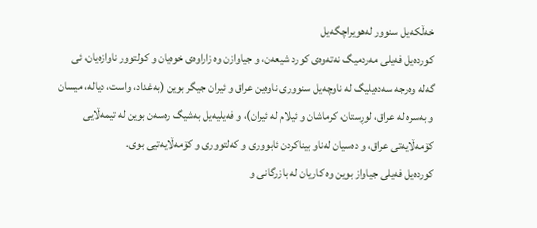خەڵکەیل سنوور لەهویراچگەیل
کوردەیل فەیلی مەردمیگ نەتەوەی کورد شیعەن، و جیاوازن وە زاراوەی خوەیان و کولتوور ناوازەیان، ئی گەلە وەرجە سەدەیلیگ لە ناوچەیل سنووری ناوەین عراق و ئیران جیگر بوین (بەغداد، واست، ديالە، ميسان و بەسرە لە عراق، لوڕستان، کرماشان و ئیلام لە ئیران)، و فەیلیەیل بەشیگ رەسەن بوین لە تیمەڵایی کۆمەڵایەتی عراق، و دەسیان لەناو بیناکردن ئابووری و کەلتووری و کۆمەڵایەتیی بوی.
کوردەیل فەیلی جیاواز بوین وە کاریان لە بازرگانی و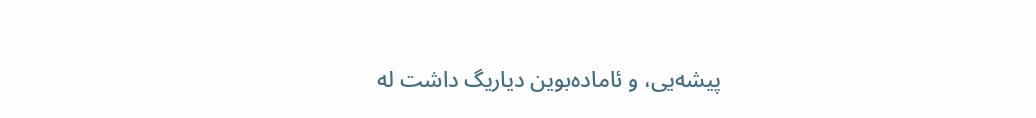پیشەیی، و ئامادەبوین دیاریگ داشت لە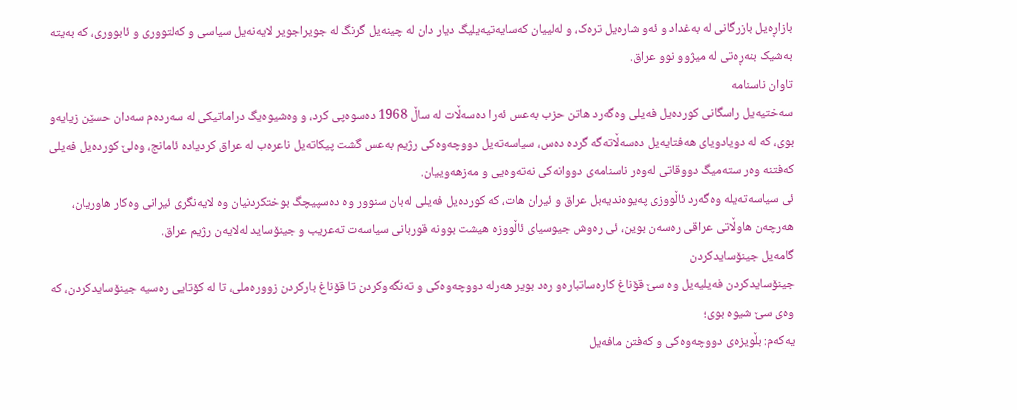بازاڕەیل بازرگانی لە بەغداد و ئەو شارەیل ترەک، و لەلییان کەسایەتیەیلیگ دیار دان لە چینەیل گرنگ لە جویراجویر لایەنەیل سیاسی و کەلتووری و ئابووری، کە بەیتە بەشیک بنەڕەتی لە میژوو نوو عراق.
تاوان ناسنامە
سەختیەیل راسگانی کوردەیل فەیلی وەگەرد هاتن حزب بەعس ئەرا دەسەڵات لە ساڵ 1968 دەسوەپی کرد، و وەشیوەیگ دراماتيكی لە سەردەم سەدان حسێن زیایەو بوی، کە لە دویادویای هەفتایەیل دەسەڵاتەگە گردە دەس، سیاسەتەیل دووچەوەکی رژیم بەعس گشت پیکاتەیل ناعرەب لە عراق کردیادە ئامانج، وەلێ کوردەیل فەیلی کەفتنە وەر ستەمیگ دووقاتی لەوەر ناسنامەی دووانەکی نەتەوەیی و مەزهەوییان.
ئی سیاسەتەیلە وەگەرد ئاڵووزی پەیوەندیەبل عراق و ئیران هات، کە کوردەیل فەیلی لەبان سنوور وە دەسپیچگ بوختکردنیان وە لایەنگری ئیرانی وەکار هاوریان، هەرچەن هاوڵاتی عراقی رەسەن بوین، ئی رەوش جیوسیای ئاڵووزە هیشت بوونە قوربانی سیاسەت تەعریب و جینۆساید لەلایەن رژیم عراق.
گامەیل جینۆسایدکردن
جینۆسایدکردن فەیلیەیل وە سێ قۆناغ کارەساتبارەو رەد بویر هەرلە دووچەوەکی و تەنگەوکردن تا قۆناغ بارکردن زوورەملی، تا لە کۆتایی رەسیە جینۆسایدکردن، کە وەی سێ شیوە بوی؛
یەکەم: بڵویزەی دووچەوەکی و کەفتن مافەیل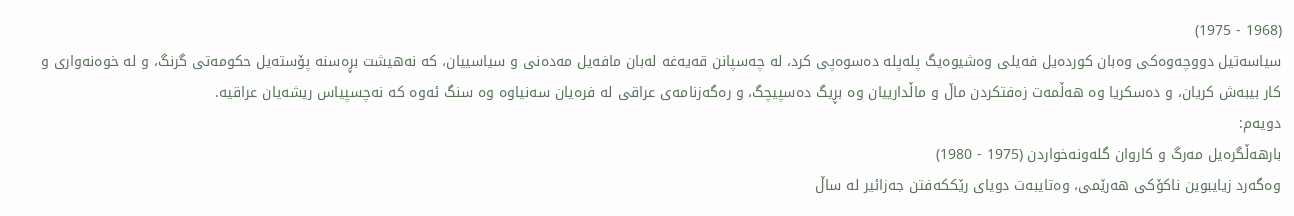(1968 - 1975)
سیاسەتیل دووچەوەکی وەبان کوردەیل فەیلی وەشیوەیگ پلەپلە دەسوەپی کرد، لە چەسپانن قەیەغە لەبان مافەیل مەدەنی و سیاسییان، کە نەهیشت بڕەسنە پۆستەیل حکومەتی گرنگ، و لە خوەنەواری و کار بیبەش کریان، و دەسکریا وە هەڵمەت زەفتکردن ماڵ و ماڵدارییان وە بڕیگ دەسپیچگ، و رەگەزنامەی عراقی لە فرەیان سەنیاوە وە سنگ ئەوە کە نەچسپیاس ریشەیان عراقیە.
دویەم:
بارهەڵگرەیل مەرگ و کاروان گلەونەخواردن (1975 - 1980)
وەگەرد زیایبوین ناکۆکی هەرێمی، وەتایبەت دویای رێککەفتن جەزائیر لە ساڵ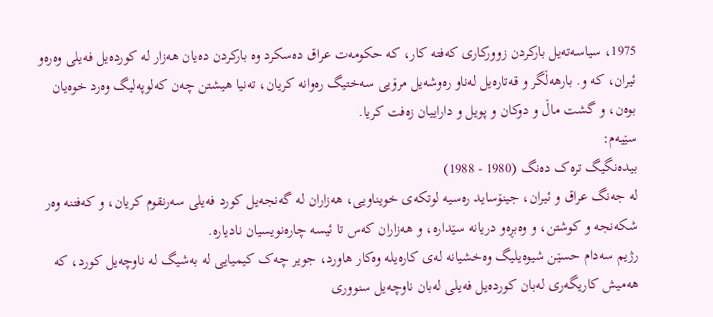1975، سیاسەتەیل بارکردن زوورکاری کەفتە کار، کە حکومەت عراق دەسکرد وە بارکردن دەیان هەزار لە کوردەیل فەیلی وەرەو ئیران، کە و. بارهەڵگر و قەتارەیل لەناو رەوشەیل مرۆیی سەختیگ رەوانە کریان، تەنیا هیشتن چەن کەلوپەلیگ وەرد خوەیان بوەن، و گشت ماڵ و دوکان و پویل و داراییان زەفت کریا.
سێیەم:
بیدەنگیگ ترەک دەنگ (1980 - 1988)
لە جەنگ عراق و ئیران، جینۆساید رەسیە لوتکەی خویناویی، هەزاران لە گەنجەیل کورد فەیلی سەرنقوم کریان، و کەفتنە وەر شکەنجە و کوشتن، و وەبڕەو دریانە سێدارە، و هەزاران کەس تا ئیسە چارەنویسیان نادیارە.
رژیم سەدام حسێن شیوەیلیگ وەخشیانە لەی کارەیلە وەکار هاورد، جویر چەک کیمیایی لە بەشیگ لە ناوچەیل کورد، کە هەمیش کاریگەری لەبان کوردەیل فەیلی لەبان ناوچەیل سنووری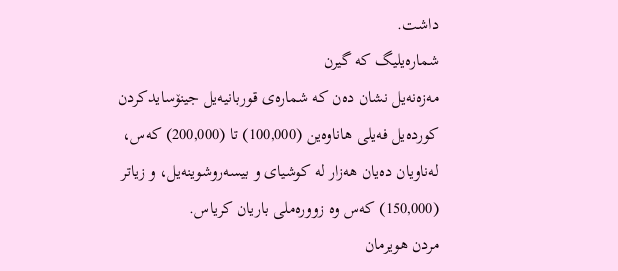داشت.
شمارەیلیگ کە گیرن
مەزەنەیل نشان دەن کە شمارەی قوربانیەیل جینۆسایدکردن کوردەیل فەیلی هاناوەین (100,000) تا (200,000) کەس، لەناویان دەیان هەزار لە کوشیای و بیسەروشوینەیل، و زیاتر (150,000) کەس وە زوورەملی باریان کریاس.
مردن هویرمان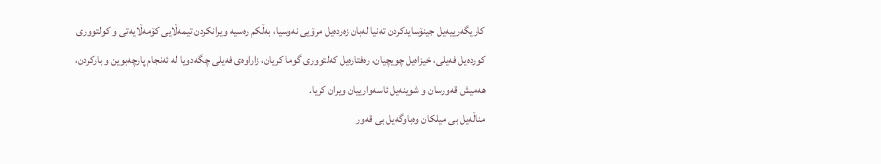کاریگەرییەیل جینۆسایدکردن تەنیا لەبان زەردەیل مرۆیی نەوسیا، بەڵکم رەسیە ویرانکردن تیمەڵایی کۆمەڵایەتی و کولتووری کوردەیل فەیلی، خیزاەیل چویچیان، رەفتارەیل کەلتووری گوما کریان، زاراوەی فەیلی چگەدویا لە ئەنجام پارچەبوین و بارکردن، هەمیش قەورسان و شوینەیل ئاسەوارییان ویران کریا.
مناڵەیل بی میلکان وەباوگەیل بی قەور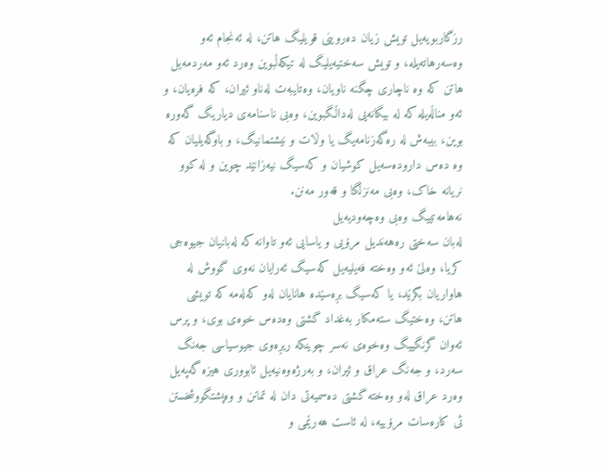رزگاربویەیل تویش زیان دەروینی قویلیگ هاتن، لە ئەنجام ئەو وەسەرهاتەیلە، و تویش سەختیەیلیگ لە تیکەڵبوین وەرد ئەو مەردمەیل هاتن کە وە ناچاری چگنە ناویان، وەتایبەت لەناو ئیران، کە فرەیان، و ئەو مناڵەیلە کە لە بیگانەیی لەداڵگبوین، وەبی ناسنامەی دیاریگ گەورە بوین، بیبەش لە رەگەزنامەیگ یا وڵات و نیشتمانیگ، و باوگەیلیان کە وە دەس دارودەسەیل کوشیان و کەسیگ نیەزانێد چوین و لە کوو نریانە خاک، وەبی مەنزڵگا و قەور مەنن.
نەهامەتییگ وەبی وەچەودیەیل
لەبان سەختی رەهەندیل مرۆیی و یاسایی ئەو تاوانە کە لەبانیان جیوەجی کریا، وەلێ ئەو وەختە فەیلیەیل کەسیگ ئەرایان نەوی گووش لە هاواریان بگرێد، یا کەسیگ بڕەسێدە هانایان لەو کەلەمە کە تویشی هاتن، وەختیگ ستەمکار بەغداد گشتی وەدەس خوەی بوی، و پرس ئەوان گرنگییگ وەخوەی نەسر چوینکە ریڕەوی جیوسیاسی جەنگ سەرد، و جەنگ عراق و ئیران، و بەرژەوەنیەیل ئابووری هیزە گەپەیل وەرد عراق لەو وەختە گشتی دەسمیەتی دان لە تمانن و وەپشتگووشخستن ئی کارەسات مرۆییە، لە ئاست هەرێمی و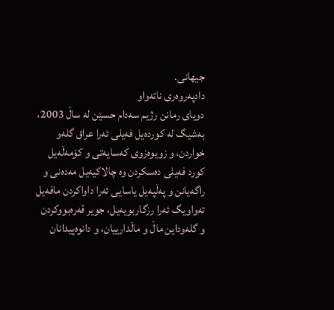جیهانی.
دادپەروەری ناتەواو
دویای رمانن رژیم سەدام حسێن لە ساڵ 2003، بەشیگ لە کوردەیل فەیلی ئەرا عراق گلەو خواردن، و زویوەزوی کەسایەتی و کۆمەڵەیل کورد فەیلی دەسکردن وە چالاکیەیل مەدەنی و راگەیانن و پەڵپەیل یاسایی ئەرا داواکردن مافەیل تەواویگ ئەرا رزگاربویەیل، جویر قەرەبووکردن و گلەوداین ماڵ و ماڵدارییان، و دانوەپیدانان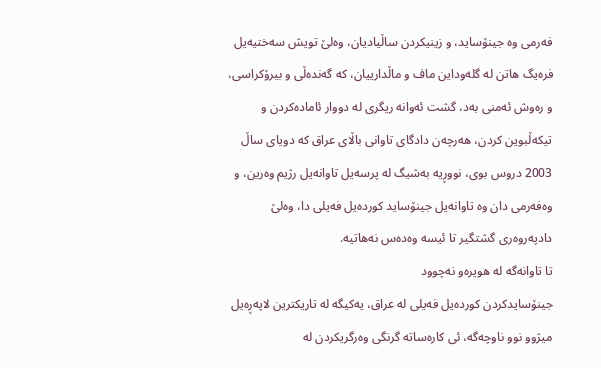فەرمی وە جینۆساید، و زینیکردن ساڵیادیان، وەلێ تویش سەختیەیل فرەیگ هاتن لە گلەوداین ماف و ماڵدارییان، کە گەندەڵی و بیرۆکراسی، و رەوش ئەمنی بەد، گشت ئەوانە ریگری لە دووار ئامادەکردن و تیکەڵبوین کردن، هەرچەن دادگای تاوانی باڵای عراق کە دویای ساڵ 2003 دروس بوی، نووڕیە بەشیگ لە پرسەیل تاوانەیل رژیم وەرین، و وەفەرمی دان وە تاوانەیل جینۆساید کوردەیل فەیلی دا، وەلێ دادپەروەری گشتگیر تا ئیسە وەدەس نەهاتیە.
تا تاوانەگە لە هویرەو نەچوود
جینۆسایدکردن کوردەیل فەیلی لە عراق، یەکیگە لە تاریکترین لاپەڕەیل میژوو نوو ناوچەگە، ئی کارەساتە گرنگی وەرگریکردن لە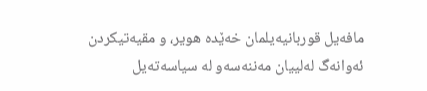مافەیل قوربانیەیلمان خەێدە هویر، و مقیەتیکردن ئەوانەگ لەلییان مەننەسەو لە سیاسەتەیل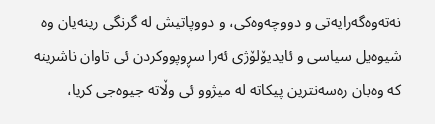نەتەوەگەرایەتی و دووچەوەکی، و دووپاتیش لە گرنگی رینەیان وە شیوەیل سیاسی و ئایدیۆلۆژی ئەرا سڕوپووکردن ئی تاوان ناشرینە کە وەبان رەسەنترین پیکاتە لە میژوو ئی وڵاتە جیوەجی کریا،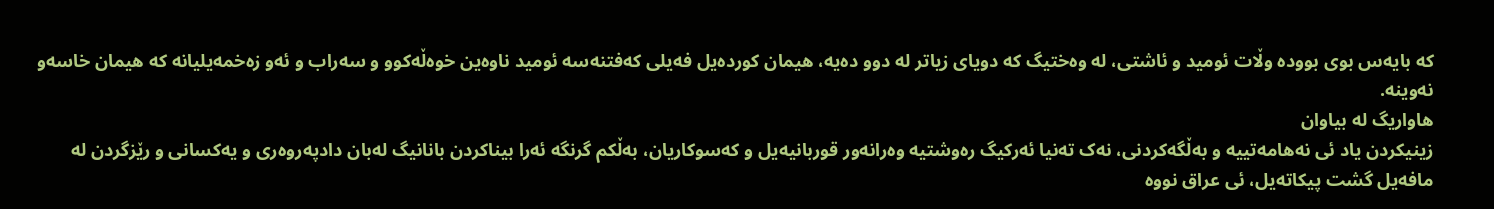کە بایەس بوی بوودە وڵات ئومید و ئاشتی، لە وەختیگ کە دویای زیاتر لە دوو دەیە، هیمان کوردەیل فەیلی کەفتنەسە ئومید ناوەین خوەڵەکوو و سەراب و ئەو زەخمەیلیانە کە هیمان خاسەو نەوینە.
هاواریگ لە بیاوان
زینیکردن یاد ئی نەهامەتییە و بەڵگەکردنی، نەک تەنیا ئەرکیگ رەوشتیە وەرانەور قوربانیەیل و کەسوکاریان، بەڵکم گرنگە ئەرا بیناکردن بانانیگ لەبان دادپەروەری و یەکسانی و رێزگردن لە مافەیل گشت پیکاتەیل، ئی عراق نووە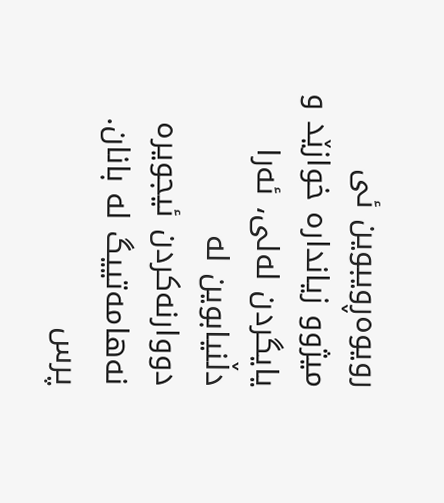رویوەڕویبوین ئی میژوو زیاندارە خوازێد و یایگردن لەلی، ئەرا دڵنیابوین لە دووارنەکردن ئیجویرە نەهامەتییگ لە بانان.
پرس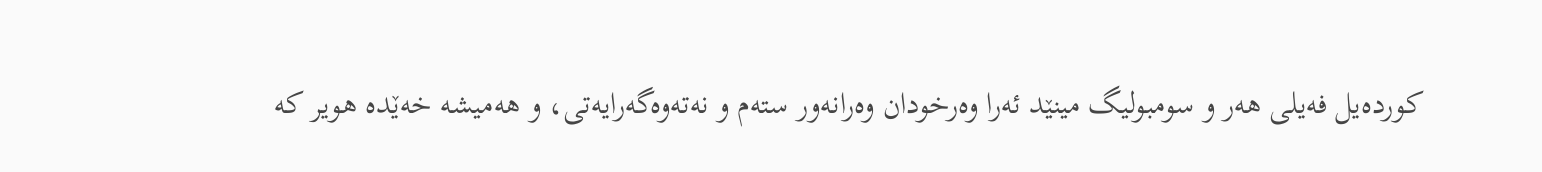کوردەیل فەیلی هەر و سومبولیگ مینێد ئەرا وەرخودان وەرانەور ستەم و نەتەوەگەرایەتی، و هەمیشە خەێدە هویر کە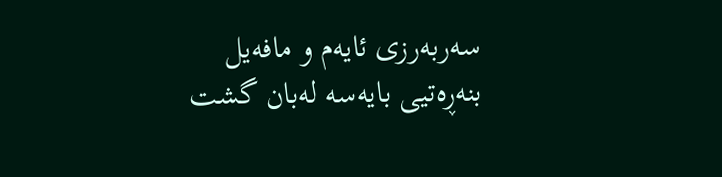سەربەرزی ئایەم و مافەیل بنەڕەتیی بایەسە لەبان گشت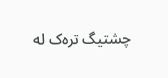چشتیگ ترەک لە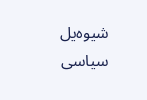شیوەیل سیاسی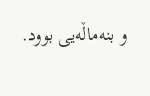و بنەماڵەیی بوود.